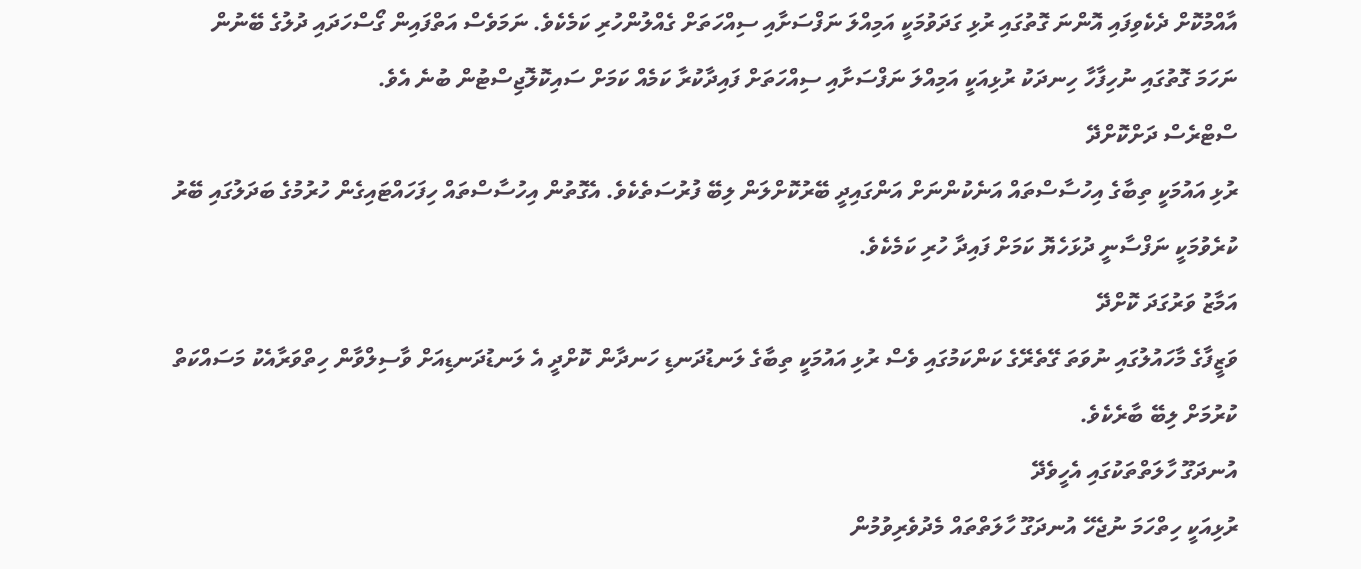އާއްމުކޮށް ދެކެވިފައި އޮންނަ ގޮތުގައި ރުޅި ގަދަވުމަކީ އަމިއްލަ ނަފްސަށާއި ސިއްހަތަށް ގެއްލުންހުރި ކަމެކެވެ. ނަމަވެސް އަތްފައިން ގޯސްހަދައި ދުލުގެ ބޭނުން ނަހަމަ ގޮތުގައި ނުހިފާހާ ހިނދަކު ރުޅިއަކީ އަމިއްލަ ނަފްސަށާއި ސިއްހަތަށް ފައިދާކުރާ ކަމެއް ކަމަށް ސައިކޮލޮޖިސްޓުން ބުނެ އެވެ.
ސްޓްރެސް ދަށްކޮށްދޭ
ރުޅި އައުމަކީ ތިބާގެ އިހުސާސްތައް އަނެކުންނަށް އަންގައިދީ ބޭރުކޮށްލަން ލިބޭ ފުރުސަތެކެވެ. އެގޮތުން އިހުސާސްތައް ހިފަހައްޓައިގެން ހުރުމުގެ ބަދަލުގައި ބޭރު ކުރެވުމަކީ ނަފްސާނީ ދުޅަހެޔޮ ކަމަށް ފައިދާ ހުރި ކަމެކެވެ.
އަމާޒު ވަރުގަދަ ކޮށްދޭ
ވަޒީފާގެ މާހައުލުގައި ނުވަތަ ގޭތެރޭގެ ކަންކަމުގައި ވެސް ރުޅި އައުމަކީ ތިބާގެ ލަނޑުދަނޑި ހަނދާން ކޮށްދީ އެ ލަނޑުދަނޑިއަށް ވާސިލްވާން ހިތްވަރާއެކު މަސައްކަތް ކުރުމަށް ލިބޭ ބާރެކެވެ.
އުނދަގޫ ހާލަތްތަކުގައި އެހީވެދޭ
ރުޅިއަކީ ހިތްހަމަ ނުޖެހޭ އުނދަގޫ ހާލަތްތައް މެދުވެރިވުމުން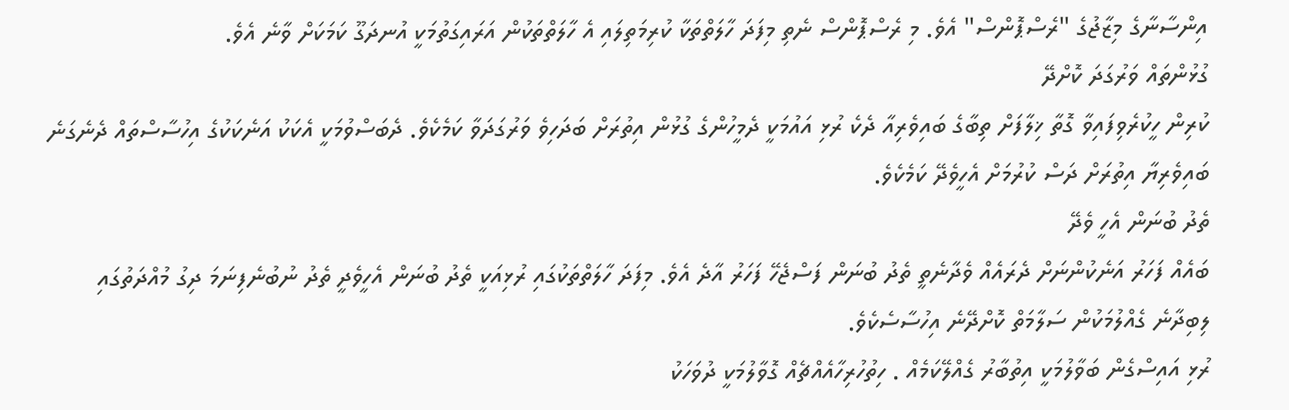އިންސާނާގެ މިޒާޖުގެ "ރެސްޕޮންސް" އެވެ. މި ރެސްޕޮންސް ނެތި މިފަދަ ހާލަތްތަކާ ކުރިމަތިލައި އެ ހާލަތްތަކުން އަރައިގަތުމަކީ އުނދަގޫ ކަމަކަށް ވާނެ އެވެ.
ގުޅުންތައް ވަރުގަދަ ކޮށްދޭ
ކުރިން ހީކުރެވިފައިވާ ގޮތާ ޚިލާފަށް ތިބާގެ ބައިވެރިއާ ދެކެ ރުޅި އައުމަކީ ދެމީހުންގެ ގުޅުން އިތުރަށް ބަދަހިވެ ވަރުގަދަވާ ކަމެކެވެ. ދެބަސްވުމަކީ އެކަކު އަނެކަކުގެ އިހުސާސްތައް ދެނެގަނެ ބައިވެރިޔާ އިތުރަށް ދަސް ކުރުމަށް އެހީވެދޭ ކަމެކެވެ.
ތެދު ބުނަން އެހީ ވެދޭ
ބައެއް ފަހަރު އަނެކުންނަށް ދެރައެއް ވެދާނެތީ ތެދު ބުނަން ފަސްޖެހޭ ފަހަރު އާދެ އެވެ. މިފަދަ ހާލަތްތަކުގައި ރުޅިއަކީ ތެދު ބުނަން އެހީވެދީ ތެދު ނުބުނެފިނަމަ ދިގު މުއްދަތުގައި ލިބިދާނެ ގެއްލުމަކުން ސަލާމަތް ކޮށްދޭނެ އިހުސާސެކެވެ.
ރުޅި އައިސްގެން ބަވާލުމަކީ އިތުބާރު ގެއްލޭކަމެއް . ހިތުހުރިހާއެއްޗެއް ގޮވާލުމަކީ ދުވަހަކު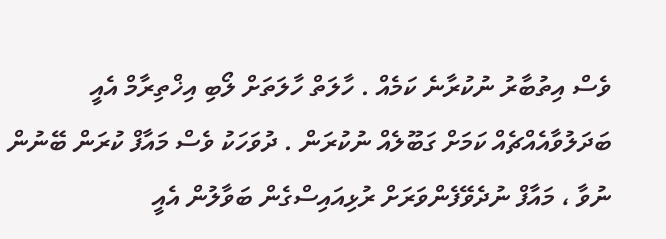ވެސް އިތުބާރު ނުކުރާނެ ކަމެއް . ހާލަތް ހާލަތަށް ލޯބި އިޚްތިރާމް އެއީ ބަދަލުވާއެއްޗެއް ކަމަށް ގަބޫލެއް ނުކުރަން . ދުވަހަކު ވެސް މައާފް ކުރަން ބޭނުން ނުވާ ، މައާފް ނުދެވޭފެންވަރަށް ރުޅިއައިސްގެން ބަވާލުން އެއީ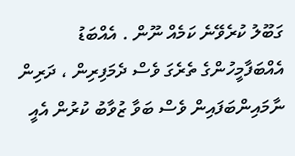ގަބޫލު ކުރެވޭނެ ކަމެއް ނޫން . އެއްބަޑު އެއްބަފާމީހުންގެ ތެރެގަ ވެސް ދެމަފިރިން ، ދަރިން ނާމައިންބަފައިން ވެސް ބަވާ ޒުވާބު ކުރުން އެއީ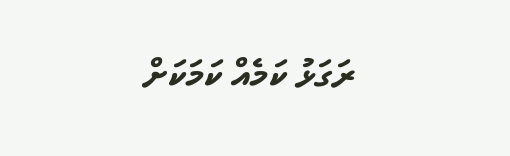ރަގަޅު ކަމެއް ކަމަކަށް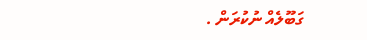ގަބޫލެއް ނުކުރަން .